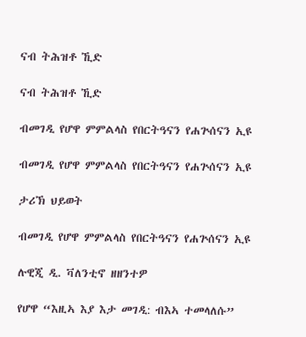ናብ ትሕዝቶ ኺድ

ናብ ትሕዝቶ ኺድ

ብመገዲ የሆዋ ምምልላስ የበርትዓናን የሐጕሰናን ኢዩ

ብመገዲ የሆዋ ምምልላስ የበርትዓናን የሐጕሰናን ኢዩ

ታሪኽ ህይወት

ብመገዲ የሆዋ ምምልላስ የበርትዓናን የሐጕሰናን ኢዩ

ሉዊጂ ዲ. ቫለንቲኖ ዘዘንተዎ

የሆዋ “እዚኣ እያ እታ መገዲ: ብእኣ ተመላለሱ”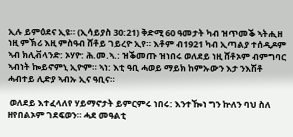ኢሉ ይምዕደና ኢዩ። (ኢሳይያስ 30:21) ቅድሚ 60 ዓመታት ካብ ዝጥመቕ ኣትሒዘ ነዚ ምኽሪ እዚ ምስዓብ ሸቶይ ገይረዮ ኢየ። እቶም ብ1921 ካብ ኢጣልያ ተሰዲዶም ኣብ ክሊቭላንድ: ኦሃዮ: ሕ.መ.ኣ.: ዝቕመጡ ዝነበሩ ወለደይ ነዚ ሸቶኦም ብምግባር ኣብነት ኰይኖምኒ ኢዮም። ኣነ: እቲ ዓቢ ሓወይ ማይክ ከምኡውን እታ ንእሽቶ ሓብተይ ሊድያ ኣብኡ ኢና ዓቢና።

 ወለደይ እተፈላለየ ሃይማኖታት ይምርምሩ ነበሩ: እንተዀነ ግን ኵለን ባህ ስለ ዘየበልኦም ገደፍወን። ሓደ መዓልቲ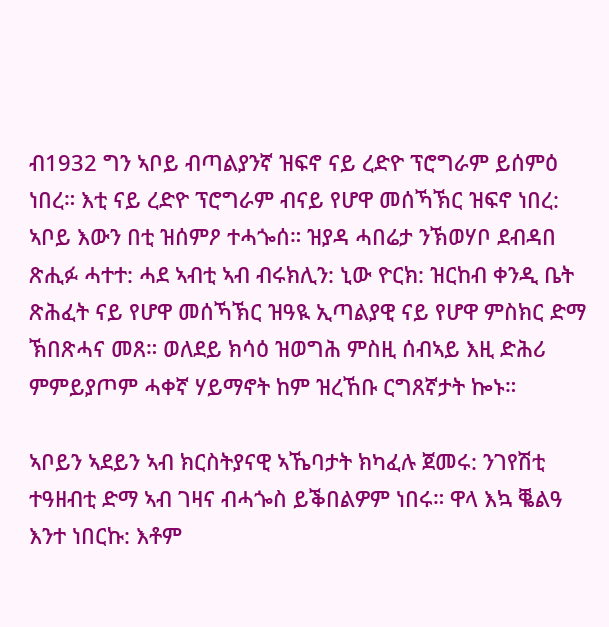ብ1932 ግን ኣቦይ ብጣልያንኛ ዝፍኖ ናይ ረድዮ ፕሮግራም ይሰምዕ ነበረ። እቲ ናይ ረድዮ ፕሮግራም ብናይ የሆዋ መሰኻኽር ዝፍኖ ነበረ: ኣቦይ እውን በቲ ዝሰምዖ ተሓጐሰ። ዝያዳ ሓበሬታ ንኽወሃቦ ደብዳበ ጽሒፉ ሓተተ: ሓደ ኣብቲ ኣብ ብሩክሊን: ኒው ዮርክ: ዝርከብ ቀንዲ ቤት ጽሕፈት ናይ የሆዋ መሰኻኽር ዝዓዪ ኢጣልያዊ ናይ የሆዋ ምስክር ድማ ኽበጽሓና መጸ። ወለደይ ክሳዕ ዝወግሕ ምስዚ ሰብኣይ እዚ ድሕሪ ምምይያጦም ሓቀኛ ሃይማኖት ከም ዝረኸቡ ርግጸኛታት ኰኑ።

ኣቦይን ኣደይን ኣብ ክርስትያናዊ ኣኼባታት ክካፈሉ ጀመሩ: ንገየሽቲ ተዓዘብቲ ድማ ኣብ ገዛና ብሓጐስ ይቕበልዎም ነበሩ። ዋላ እኳ ቘልዓ እንተ ነበርኩ: እቶም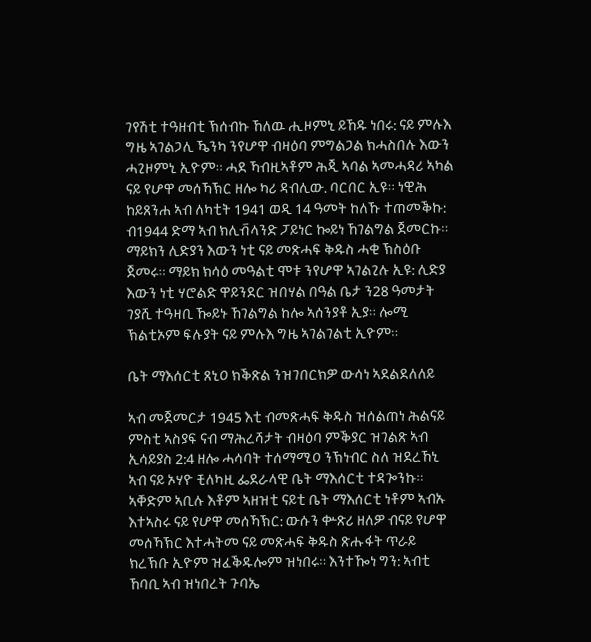ገየሽቲ ተዓዘብቲ ኽሰብኩ ኸለዉ ሒዞምኒ ይኸዱ ነበሩ: ናይ ምሉእ ግዜ ኣገልጋሊ ዄንካ ንየሆዋ ብዛዕባ ምግልጋል ክሓስበሉ እውን ሓጊዞምኒ ኢዮም። ሓደ ኻብዚኣቶም ሕጂ ኣባል ኣመሓዳሪ ኣካል ናይ የሆዋ መሰኻኽር ዘሎ ካሪ ዳብሊው. ባርበር ኢዩ። ነዊሕ ከይጸንሐ ኣብ ለካቲት 1941 ወዲ 14 ዓመት ከለኹ ተጠመቕኩ: ብ1944 ድማ ኣብ ክሊቭላንድ ፓይነር ኰይነ ኸገልግል ጀመርኩ። ማይክን ሊድያን እውን ነቲ ናይ መጽሓፍ ቅዱስ ሓቂ ኽስዕቡ ጀመሩ። ማይክ ክሳዕ መዓልቲ ሞቱ ንየሆዋ ኣገልጊሉ ኢዩ: ሊድያ እውን ነቲ ሃሮልድ ዋይንደር ዝበሃል በዓል ቤታ ን28 ዓመታት ገያሺ ተዓዛቢ ዀይኑ ኸገልግል ከሎ ኣሰንያቶ ኢያ። ሎሚ ኽልቲኦም ፍሉያት ናይ ምሉእ ግዜ ኣገልገልቲ ኢዮም።

ቤት ማእሰርቲ ጸኒዐ ክቕጽል ንዝገበርክዎ ውሳነ ኣደልደለለይ

ኣብ መጀመርታ 1945 እቲ ብመጽሓፍ ቅዱስ ዝሰልጠነ ሕልናይ ምስቲ ኣስያፍ ናብ ማሕረሻታት ብዛዕባ ምቕያር ዝገልጽ ኣብ ኢሳይያስ 2:4 ዘሎ ሓሳባት ተሰማሚዐ ንኽነብር ስለ ዝደረኸኒ ኣብ ናይ ኦሃዮ ቺለካዚ ፌደራላዊ ቤት ማእሰርቲ ተዳጐንኩ። ኣቐድም ኣቢሉ እቶም ኣዘዝቲ ናይቲ ቤት ማእሰርቲ ነቶም ኣብኡ እተኣስሩ ናይ የሆዋ መሰኻኽር: ውሱን ቍጽሪ ዘለዎ ብናይ የሆዋ መሰኻኽር እተሓትመ ናይ መጽሓፍ ቅዱስ ጽሑፋት ጥራይ ክረኽቡ ኢዮም ዝፈቕዱሎም ዝነበሩ። እንተዀነ ግን: ኣብቲ ኸባቢ ኣብ ዝነበረት ጉባኤ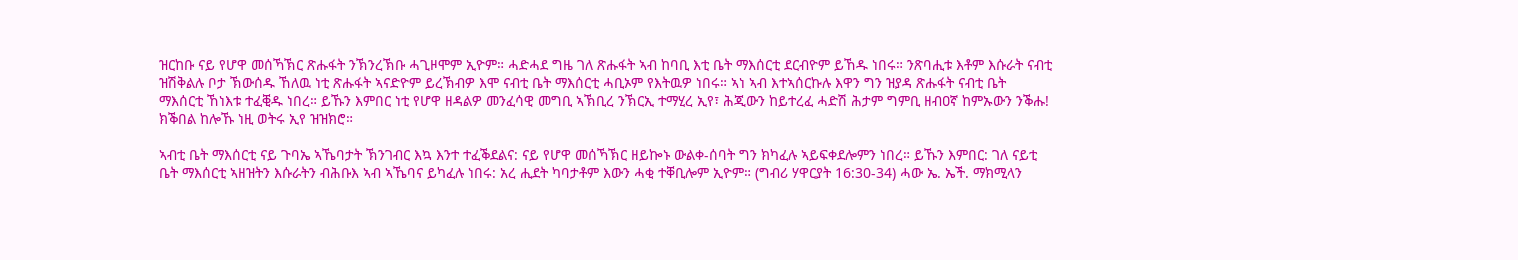ዝርከቡ ናይ የሆዋ መሰኻኽር ጽሑፋት ንኽንረኽቡ ሓጊዞሞም ኢዮም። ሓድሓደ ግዜ ገለ ጽሑፋት ኣብ ከባቢ እቲ ቤት ማእሰርቲ ደርብዮም ይኸዱ ነበሩ። ንጽባሒቱ እቶም እሱራት ናብቲ ዝሽቅልሉ ቦታ ኽውሰዱ ኸለዉ ነቲ ጽሑፋት ኣናድዮም ይረኽብዎ እሞ ናብቲ ቤት ማእሰርቲ ሓቢኦም የእትዉዎ ነበሩ። ኣነ ኣብ እተኣሰርኩሉ እዋን ግን ዝያዳ ጽሑፋት ናብቲ ቤት ማእሰርቲ ኸነእቱ ተፈቒዱ ነበረ። ይኹን እምበር ነቲ የሆዋ ዘዳልዎ መንፈሳዊ መግቢ ኣኽቢረ ንኽርኢ ተማሂረ ኢየ፣ ሕጂውን ከይተረፈ ሓድሽ ሕታም ግምቢ ዘብዐኛ ከምኡውን ንቕሑ! ክቕበል ከሎኹ ነዚ ወትሩ ኢየ ዝዝክሮ።

ኣብቲ ቤት ማእሰርቲ ናይ ጉባኤ ኣኼባታት ኽንገብር እኳ እንተ ተፈቕደልና: ናይ የሆዋ መሰኻኽር ዘይኰኑ ውልቀ-ሰባት ግን ክካፈሉ ኣይፍቀደሎምን ነበረ። ይኹን እምበር: ገለ ናይቲ ቤት ማእሰርቲ ኣዘዝትን እሱራትን ብሕቡእ ኣብ ኣኼባና ይካፈሉ ነበሩ: አረ ሒደት ካባታቶም እውን ሓቂ ተቐቢሎም ኢዮም። (ግብሪ ሃዋርያት 16:30-34) ሓው ኤ. ኤች. ማክሚላን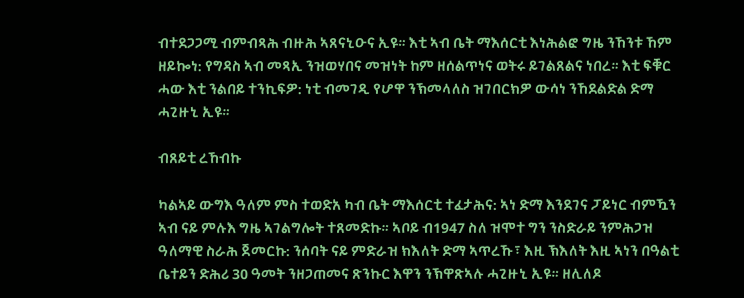ብተደጋጋሚ ብምብጻሕ ብዙሕ ኣጸናኒዑና ኢዩ። እቲ ኣብ ቤት ማእሰርቲ እነሕልፎ ግዜ ንኸንቱ ኸም ዘይኰነ: የግዳስ ኣብ መጻኢ ንዝወሃበና መዝነት ከም ዘሰልጥነና ወትሩ ይገልጸልና ነበረ። እቲ ፍቑር ሓው እቲ ንልበይ ተንኪፍዎ: ነቲ ብመገዲ የሆዋ ንኽመላለስ ዝገበርክዎ ውሳነ ንኸደልድል ድማ ሓጊዙኒ ኢዩ።

ብጸይቲ ረኸብኩ

ካልኣይ ውግእ ዓለም ምስ ተወድአ ካብ ቤት ማእሰርቲ ተፈታሕና: ኣነ ድማ እንደገና ፓይነር ብምዃን ኣብ ናይ ምሉእ ግዜ ኣገልግሎት ተጸመድኩ። ኣቦይ ብ1947 ስለ ዝሞተ ግን ንስድራይ ንምሕጋዝ ዓለማዊ ስራሕ ጀመርኩ: ንሰባት ናይ ምድራዝ ክእለት ድማ ኣጥረኹ፣ እዚ ኽእለት እዚ ኣነን በዓልቲ ቤተይን ድሕሪ 30 ዓመት ንዘጋጠመና ጽንኩር እዋን ንኽዋጽኣሉ ሓጊዙኒ ኢዩ። ዘሊለዶ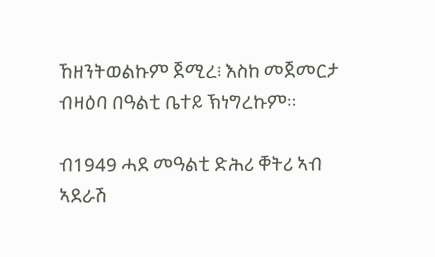ኸዘንትወልኩም ጀሚረ፧ እስከ መጀመርታ ብዛዕባ በዓልቲ ቤተይ ኽነግረኩም።

ብ1949 ሓደ መዓልቲ ድሕሪ ቐትሪ ኣብ ኣደራሽ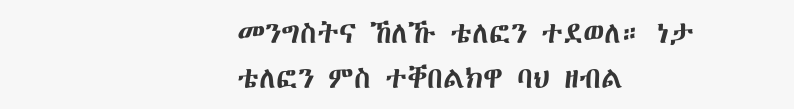መንግስትና ኸለኹ ቴለፎን ተደወለ። ነታ ቴለፎን ምስ ተቐበልክዋ ባህ ዘብል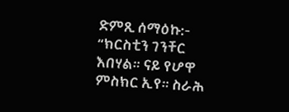ድምጺ ሰማዕኩ:- “ክርስቲን ገንቸር እበሃል። ናይ የሆዋ ምስክር ኢየ። ስራሕ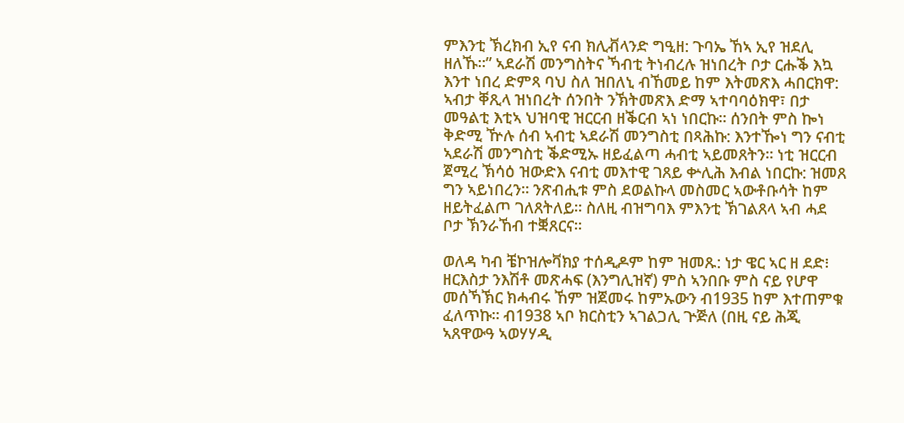ምእንቲ ኽረክብ ኢየ ናብ ክሊቭላንድ ግዒዘ: ጉባኤ ኸኣ ኢየ ዝደሊ ዘለኹ።” ኣደራሽ መንግስትና ኻብቲ ትነብረሉ ዝነበረት ቦታ ርሑቕ እኳ እንተ ነበረ ድምጻ ባህ ስለ ዝበለኒ ብኸመይ ከም እትመጽእ ሓበርክዋ: ኣብታ ቐጺላ ዝነበረት ሰንበት ንኽትመጽእ ድማ ኣተባባዕክዋ፣ በታ መዓልቲ እቲኣ ህዝባዊ ዝርርብ ዘቕርብ ኣነ ነበርኩ። ሰንበት ምስ ኰነ ቅድሚ ዅሉ ሰብ ኣብቲ ኣደራሽ መንግስቲ በጻሕኩ: እንተዀነ ግን ናብቲ ኣደራሽ መንግስቲ ቕድሚኡ ዘይፈልጣ ሓብቲ ኣይመጸትን። ነቲ ዝርርብ ጀሚረ ኽሳዕ ዝውድእ ናብቲ መእተዊ ገጸይ ቍሊሕ እብል ነበርኩ: ዝመጸ ግን ኣይነበረን። ንጽብሒቱ ምስ ደወልኩላ መስመር ኣውቶቡሳት ከም ዘይትፈልጦ ገለጸትለይ። ስለዚ ብዝግባእ ምእንቲ ኽገልጸላ ኣብ ሓደ ቦታ ኽንራኸብ ተቛጸርና።

ወለዳ ካብ ቼኮዝሎቫክያ ተሰዲዶም ከም ዝመጹ: ነታ ዌር ኣር ዘ ደድ፧ ዘርእስታ ንእሽቶ መጽሓፍ (እንግሊዝኛ) ምስ ኣንበቡ ምስ ናይ የሆዋ መሰኻኽር ክሓብሩ ኸም ዝጀመሩ ከምኡውን ብ1935 ከም እተጠምቁ ፈለጥኩ። ብ1938 ኣቦ ክርስቲን ኣገልጋሊ ጕጅለ (በዚ ናይ ሕጂ ኣጸዋውዓ ኣወሃሃዲ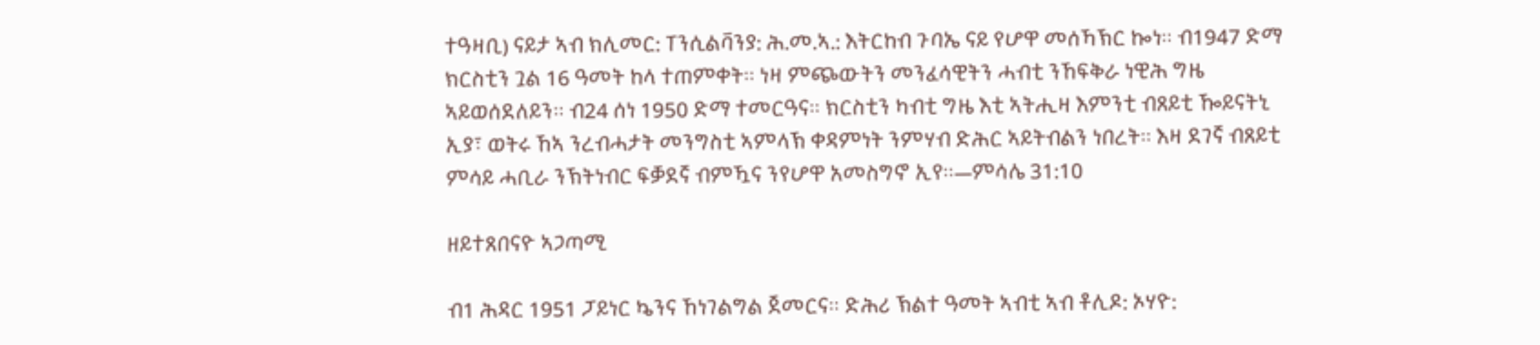ተዓዛቢ) ናይታ ኣብ ክሊመር: ፐንሲልቫንያ: ሕ.መ.ኣ.: እትርከብ ጉባኤ ናይ የሆዋ መሰኻኽር ኰነ። ብ1947 ድማ ክርስቲን ጓል 16 ዓመት ከላ ተጠምቀት። ነዛ ምጭውትን መንፈሳዊትን ሓብቲ ንኸፍቅራ ነዊሕ ግዜ ኣይወሰደለይን። ብ24 ሰነ 1950 ድማ ተመርዓና። ክርስቲን ካብቲ ግዜ እቲ ኣትሒዛ እምንቲ ብጸይቲ ዀይናትኒ ኢያ፣ ወትሩ ኸኣ ንረብሓታት መንግስቲ ኣምላኽ ቀዳምነት ንምሃብ ድሕር ኣይትብልን ነበረት። እዛ ደገኛ ብጸይቲ ምሳይ ሓቢራ ንኽትነብር ፍቓደኛ ብምዃና ንየሆዋ አመስግኖ ኢየ።—ምሳሌ 31:10

ዘይተጸበናዮ ኣጋጣሚ

ብ1 ሕዳር 1951 ፓይነር ኴንና ኸነገልግል ጀመርና። ድሕሪ ኽልተ ዓመት ኣብቲ ኣብ ቶሊዶ: ኦሃዮ: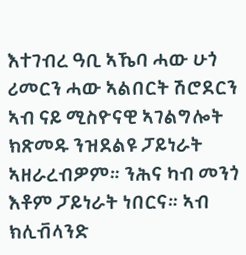እተገብረ ዓቢ ኣኼባ ሓው ሁጎ ሪመርን ሓው ኣልበርት ሽሮደርን ኣብ ናይ ሚስዮናዊ ኣገልግሎት ክጽመዱ ንዝደልዩ ፓይነራት ኣዘራረብዎም። ንሕና ካብ መንጎ እቶም ፓይነራት ነበርና። ኣብ ክሊቭላንድ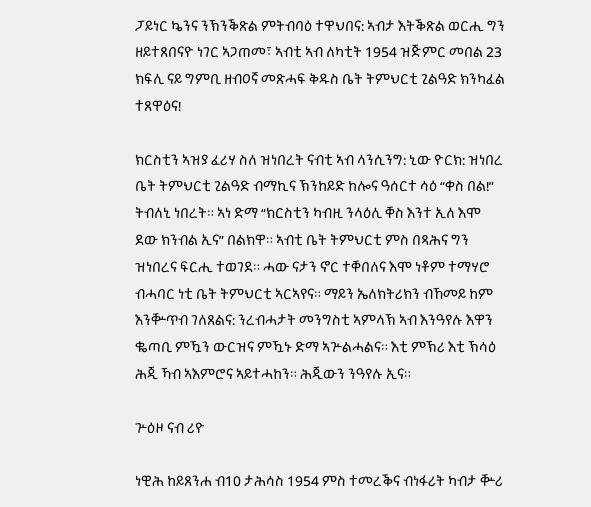ፓይነር ኴንና ንኽንቕጽል ምትብባዕ ተዋህበና: ኣብታ እትቕጽል ወርሒ ግን ዘይተጸበናዮ ነገር ኣጋጠመ፣ ኣብቲ ኣብ ለካቲት 1954 ዝጅምር መበል 23 ክፍሊ ናይ ግምቢ ዘብዐኛ መጽሓፍ ቅዱስ ቤት ትምህርቲ ጊልዓድ ክንካፈል ተጸዋዕና!

ክርስቲን ኣዝያ ፈሪሃ ስለ ዝነበረት ናብቲ ኣብ ላንሲንግ: ኒው ዮርክ: ዝነበረ ቤት ትምህርቲ ጊልዓድ ብማኪና ኽንከይድ ከሎና ዓሰርተ ሳዕ “ቀስ በል!” ትብለኒ ነበረት። ኣነ ድማ “ክርስቲን ካብዚ ንላዕሊ ቐስ እንተ ኢለ እሞ ደው ክንብል ኢና” በልክዋ። ኣብቲ ቤት ትምህርቲ ምስ በጻሕና ግን ዝነበረና ፍርሒ ተወገደ። ሓው ናታን ኖር ተቐበለና እሞ ነቶም ተማሃሮ ብሓባር ነቲ ቤት ትምህርቲ ኣርኣየና። ማይን ኤለክትሪክን ብኸመይ ከም እንቝጥብ ገለጸልና: ንረብሓታት መንግስቲ ኣምላኽ ኣብ እንዓየሉ እዋን ቈጣቢ ምዃን ውርዝና ምዃኑ ድማ ኣጕልሓልና። እቲ ምኽሪ እቲ ኽሳዕ ሕጂ ኻብ ኣእምሮና ኣይተሓከን። ሕጂውን ንዓየሉ ኢና።

ጕዕዞ ናብ ሪዮ

ነዊሕ ከይጸንሐ ብ10 ታሕሳስ 1954 ምስ ተመረቕና ብነፋሪት ካብታ ቝሪ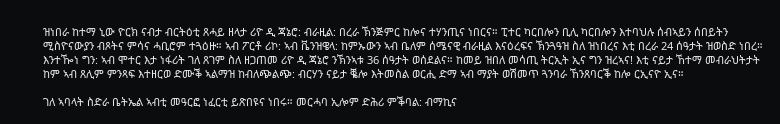ዝነበራ ከተማ ኒው ዮርክ ናብታ ብርትዕቲ ጸሓይ ዘላታ ሪዮ ዲ ጃኔሮ: ብራዚል: በረራ ኽንጅምር ከሎና ተሃንጢና ነበርና። ፒተር ካርበሎን ቢሊ ካርበሎን እተባህሉ ሰብኣይን ሰበይትን ሚስዮናውያን ብጾትና ምሳና ሓቢሮም ተጓዕዙ። ኣብ ፖርቶ ሪኮ: ኣብ ቬንዝዌላ: ከምኡውን ኣብ ቤለም ሰሜናዊ ብራዚል እናዕረፍና ኽንጓዓዝ ስለ ዝነበረና እቲ በረራ 24 ሰዓታት ዝወስድ ነበረ። እንተዀነ ግን: ኣብ ሞተር እታ ነፋሪት ገለ ጸገም ስለ ዘጋጠመ ሪዮ ዲ ጃኔሮ ንኽንኣቱ 36 ሰዓታት ወሰደልና። ከመይ ዝበለ መሳጢ ትርኢት ኢና ግን ዝረኣና! እቲ ናይታ ኸተማ መብራህትታት ከም ኣብ ጸሊም ምንጻፍ እተዘርወ ድሙቕ ኣልማዝ ከብለጭልጭ: ብርሃን ናይታ ቘሎ እትመስል ወርሒ ድማ ኣብ ማያት ወሽመጥ ጓንባራ ኸንጸባርቕ ከሎ ርኢናዮ ኢና።

ገለ ኣባላት ስድራ ቤትኤል ኣብቲ መዓርፎ ነፈርቲ ይጽበዩና ነበሩ። መርሓባ ኢሎም ድሕሪ ምቕባል: ብማኪና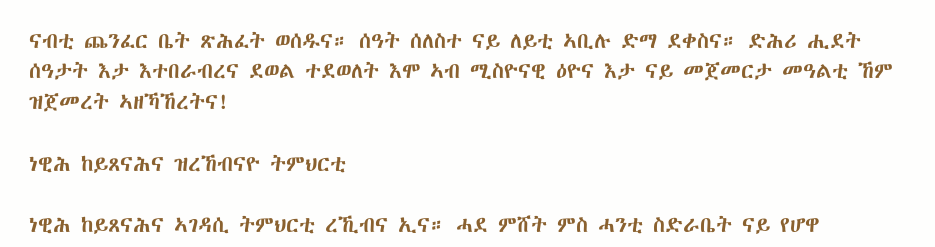ናብቲ ጨንፈር ቤት ጽሕፈት ወሰዱና። ሰዓት ሰለስተ ናይ ለይቲ ኣቢሉ ድማ ደቀስና። ድሕሪ ሒደት ሰዓታት እታ እተበራብረና ደወል ተደወለት እሞ ኣብ ሚስዮናዊ ዕዮና እታ ናይ መጀመርታ መዓልቲ ኸም ዝጀመረት ኣዘኻኸረትና!

ነዊሕ ከይጸናሕና ዝረኸብናዮ ትምህርቲ

ነዊሕ ከይጸናሕና ኣገዳሲ ትምህርቲ ረኺብና ኢና። ሓደ ምሸት ምስ ሓንቲ ስድራቤት ናይ የሆዋ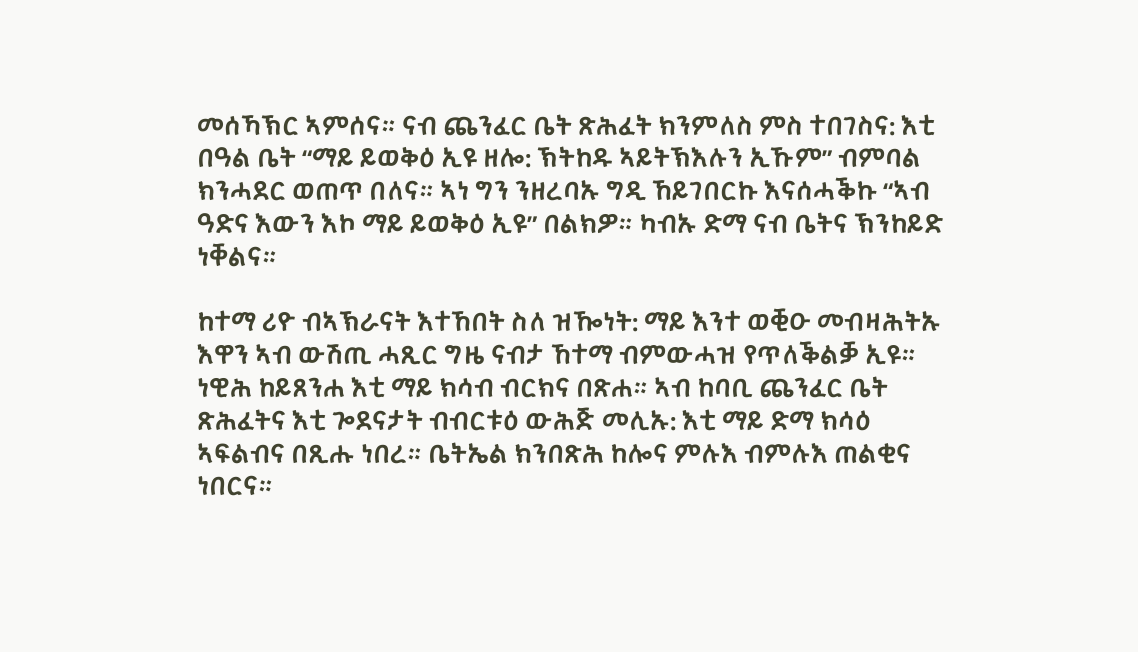መሰኻኽር ኣምሰና። ናብ ጨንፈር ቤት ጽሕፈት ክንምለስ ምስ ተበገስና: እቲ በዓል ቤት “ማይ ይወቅዕ ኢዩ ዘሎ: ኽትከዱ ኣይትኽእሉን ኢኹም” ብምባል ክንሓደር ወጠጥ በለና። ኣነ ግን ንዘረባኡ ግዲ ኸይገበርኩ እናሰሓቕኩ “ኣብ ዓድና እውን እኮ ማይ ይወቅዕ ኢዩ” በልክዎ። ካብኡ ድማ ናብ ቤትና ኽንከይድ ነቐልና።

ከተማ ሪዮ ብኣኽራናት እተኸበት ስለ ዝዀነት: ማይ እንተ ወቒዑ መብዛሕትኡ እዋን ኣብ ውሽጢ ሓጺር ግዜ ናብታ ኸተማ ብምውሓዝ የጥለቕልቓ ኢዩ። ነዊሕ ከይጸንሐ እቲ ማይ ክሳብ ብርክና በጽሐ። ኣብ ከባቢ ጨንፈር ቤት ጽሕፈትና እቲ ጐደናታት ብብርቱዕ ውሕጅ መሊኡ: እቲ ማይ ድማ ክሳዕ ኣፍልብና በጺሑ ነበረ። ቤትኤል ክንበጽሕ ከሎና ምሉእ ብምሉእ ጠልቂና ነበርና።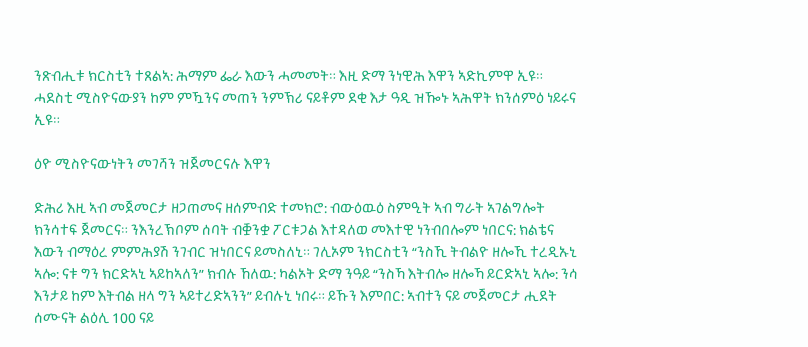ንጽብሒቱ ክርስቲን ተጸልኣ: ሕማም ፌራ እውን ሓመመት። እዚ ድማ ንነዊሕ እዋን ኣድኪምዋ ኢዩ። ሓደስቲ ሚስዮናውያን ከም ምዃንና መጠን ንምኽሪ ናይቶም ደቂ እታ ዓዲ ዝዀኑ ኣሕዋት ክንሰምዕ ነይሩና ኢዩ።

ዕዮ ሚስዮናውነትን መገሻን ዝጀመርናሉ እዋን

ድሕሪ እዚ ኣብ መጀመርታ ዘጋጠመና ዘሰምብድ ተመክሮ: ብውዕዉዕ ስምዒት ኣብ ግራት ኣገልግሎት ክንሳተፍ ጀመርና። ንእንረኽቦም ሰባት ብቛንቋ ፖርቱጋል እተዳለወ መእተዊ ነንብበሎም ነበርና: ክልቴና እውን ብማዕረ ምምሕያሽ ንገብር ዝነበርና ይመስለኒ። ገሊኦም ንክርስቲን “ንስኺ ትብልዮ ዘሎኺ ተረዲኡኒ ኣሎ: ናቱ ግን ክርድኣኒ ኣይከኣለን” ክብሉ ኸለዉ: ካልኦት ድማ ንዓይ “ንስኻ እትብሎ ዘሎኻ ይርድኣኒ ኣሎ: ንሳ እንታይ ከም እትብል ዘላ ግን ኣይተረድኣንን” ይብሉኒ ነበሩ። ይኹን እምበር: ኣብተን ናይ መጀመርታ ሒደት ሰሙናት ልዕሊ 100 ናይ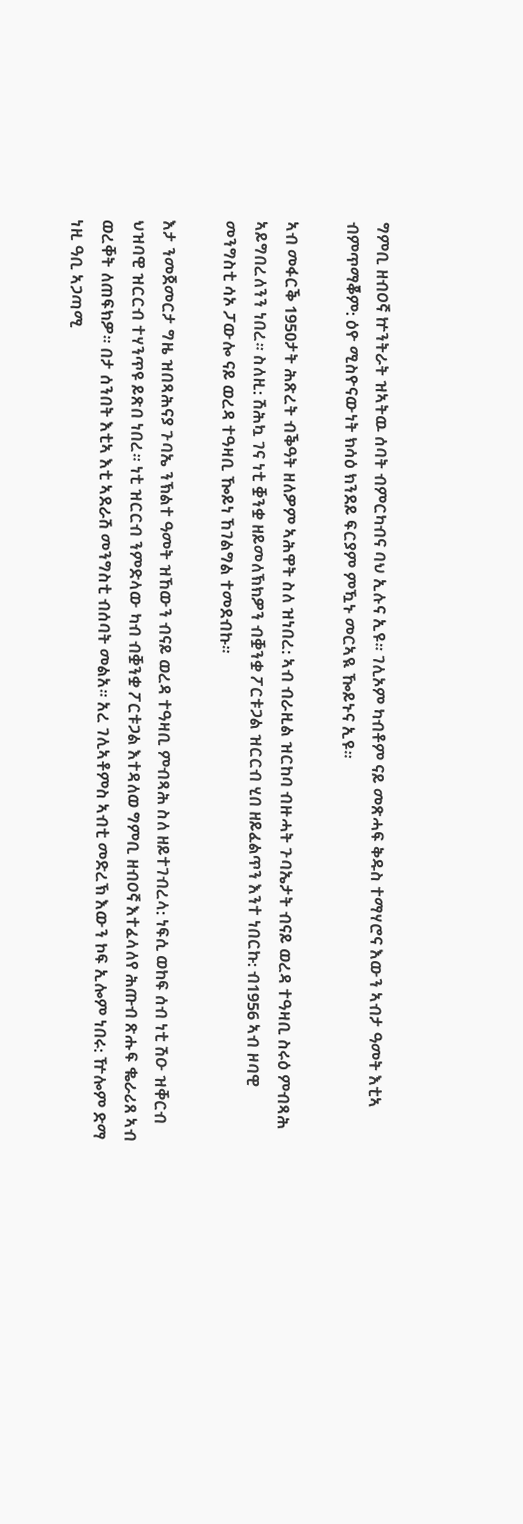ግምቢ ዘብዐኛ ኵንትራት ዝኣትዉ ሰባት ብምርካብና ባህ ኢሉና ኢዩ። ገሊኦም ካብቶም ናይ መጽሓፍ ቅዱስ ተማሃሮና እውን ኣብታ ዓመት እቲኣ ብምጥማቖም: ዕዮ ሚስዮናውነት ክሳዕ ክንደይ ፍርያም ምዃኑ መርኣዪ ዀይኑና ኢዩ።

ኣብ መፋርቕ 1950ታት ሕጽረት ብቕዓት ዘለዎም ኣሕዋት ስለ ዝነበረ: ኣብ ብራዚል ዝርከባ ብዙሓት ጉባኤታት ብናይ ወረዳ ተዓዛቢ ስሩዕ ምብጻሕ ኣይግበረለንን ነበረ። ስለዚ: ሽሕኳ ገና ነቲ ቛንቋ ዘይመለኽክዎን ብቛንቋ ፖርቱጋል ዝርርብ ሂበ ዘይፈልጥን እንተ ነበርኩ: ብ1956 ኣብ ዞባዊ መንግስቲ ሳኦ ፓውሎ ናይ ወረዳ ተዓዛቢ ዀይነ ኸገልግል ተመደብኩ።

እታ ንመጀመርታ ግዜ ዝበጻሕናያ ጉባኤ ንኽልተ ዓመት ዝኸውን ብናይ ወረዳ ተዓዛቢ ምብጻሕ ስለ ዘይተገብረላ: ነፍሲ ወከፍ ሰብ ነቲ ሽዑ ዝቐርብ ህዝባዊ ዝርርብ ተሃንጥዩ ይጽበ ነበረ። ነቲ ዝርርብ ንምድላው ካብ ብቛንቋ ፖርቱጋል እተዳለወ ግምቢ ዘብዐኛ እተፈላለየ ሕጡብ ጽሑፍ ቈራሪጸ ኣብ ወረቐት ለጠፍክዎ። በታ ሰንበት እቲኣ እቲ ኣደራሽ መንግስቲ ብሰባት መልአ። አረ ገሊኣቶምስ ኣብቲ መድረኽ እውን ኮፍ ኢሎም ነበሩ: ዅሎም ድማ ነዚ ዓቢ ኣጋጣሚ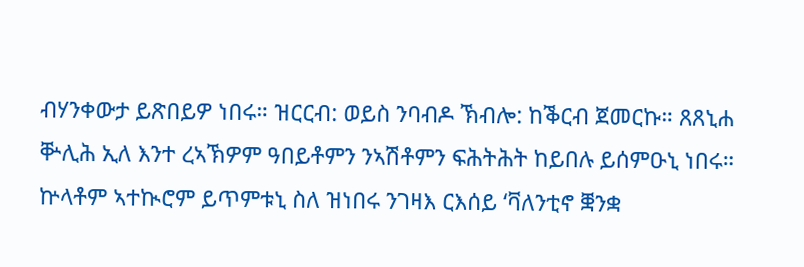ብሃንቀውታ ይጽበይዎ ነበሩ። ዝርርብ: ወይስ ንባብዶ ኽብሎ: ከቕርብ ጀመርኩ። ጸጸኒሐ ቝሊሕ ኢለ እንተ ረኣኽዎም ዓበይቶምን ንኣሽቶምን ፍሕትሕት ከይበሉ ይሰምዑኒ ነበሩ። ኵላቶም ኣተኲሮም ይጥምቱኒ ስለ ዝነበሩ ንገዛእ ርእሰይ ‘ቫለንቲኖ ቛንቋ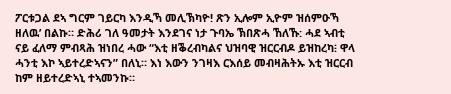ፖርቱጋል ደኣ ግርም ገይርካ እንዲኻ መሊኽካዮ! ጽን ኢሎም ኢዮም ዝሰምዑኻ ዘለዉ’ በልኩ። ድሕሪ ገለ ዓመታት እንደገና ነታ ጉባኤ ኽበጽሓ ኸለኹ: ሓደ ኣብቲ ናይ ፈለማ ምብጻሕ ዝነበረ ሓው “እቲ ዘቕረብካልና ህዝባዊ ዝርርብዶ ይዝከረካ፧ ዋላ ሓንቲ እኮ ኣይተረድኣናን” በለኒ። እነ እውን ንገዛእ ርእሰይ መብዛሕትኡ እቲ ዝርርብ ከም ዘይተረድኣኒ ተኣመንኩ።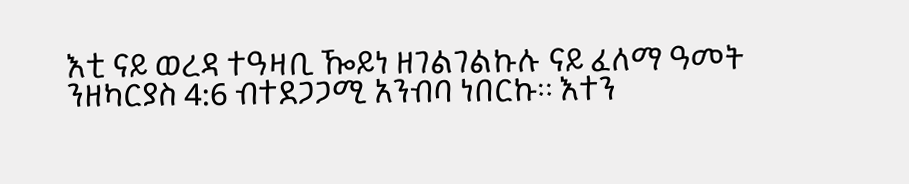እቲ ናይ ወረዳ ተዓዛቢ ዀይነ ዘገልገልኩሉ ናይ ፈለማ ዓመት ንዘካርያስ 4:6 ብተደጋጋሚ አንብባ ነበርኩ። እተን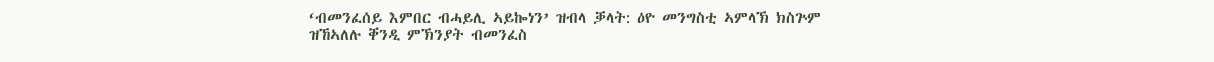‘ብመንፈሰይ እምበር ብሓይሊ ኣይኰነን’ ዝብላ ቓላት: ዕዮ መንግስቲ ኣምላኽ ክስጕም ዝኸኣለሉ ቐንዲ ምኽንያት ብመንፈስ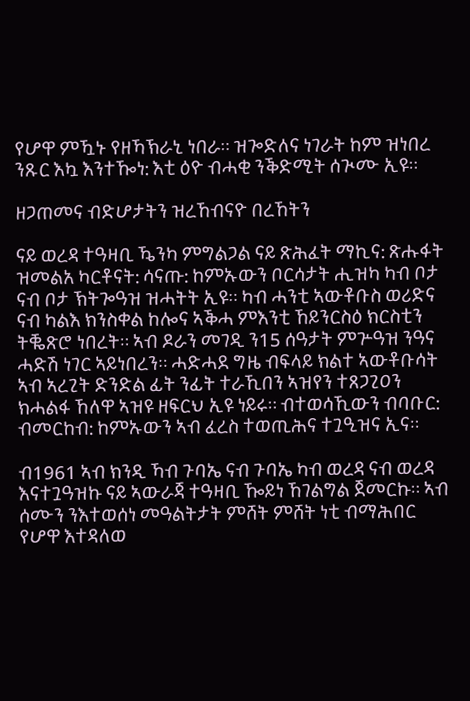የሆዋ ምዃኑ የዘኻኽራኒ ነበራ። ዝጐድለና ነገራት ከም ዝነበረ ንጹር እኳ እንተዀነ: እቲ ዕዮ ብሓቂ ንቕድሚት ሰጒሙ ኢዩ።

ዘጋጠመና ብድሆታትን ዝረኸብናዮ በረኸትን

ናይ ወረዳ ተዓዛቢ ዄንካ ምግልጋል ናይ ጽሕፈት ማኪና: ጽሑፋት ዝመልአ ካርቶናት: ሳናጡ: ከምኡውን ቦርሳታት ሒዝካ ካብ ቦታ ናብ ቦታ ኽትጐዓዝ ዝሓትት ኢዩ። ካብ ሓንቲ ኣውቶቡስ ወሪድና ናብ ካልእ ክንስቀል ከሎና ኣቕሓ ምእንቲ ኸይንርስዕ ክርስቲን ትቘጽሮ ነበረት። ኣብ ዶራን መገዲ ን15 ሰዓታት ምጕዓዝ ንዓና ሓድሽ ነገር ኣይነበረን። ሓድሓደ ግዜ ብፍላይ ክልተ ኣውቶቡሳት ኣብ ኣረጊት ድንድል ፊት ንፊት ተራኺበን ኣዝየን ተጸጋጊዐን ክሓልፋ ኸለዋ ኣዝዩ ዘፍርህ ኢዩ ነይሩ። ብተወሳኺውን ብባቡር: ብመርከብ: ከምኡውን ኣብ ፈረስ ተወጢሕና ተጓዒዝና ኢና።

ብ1961 ኣብ ክንዲ ኻብ ጉባኤ ናብ ጉባኤ ካብ ወረዳ ናብ ወረዳ እናተጓዓዝኩ ናይ ኣውራጃ ተዓዛቢ ዀይነ ኸገልግል ጀመርኩ። ኣብ ሰሙን ንእተወሰነ መዓልትታት ምሸት ምሸት ነቲ ብማሕበር የሆዋ እተዳለወ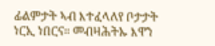ፊልምታት ኣብ እተፈላለየ ቦታታት ነርኢ ነበርና። መብዛሕትኡ እዋን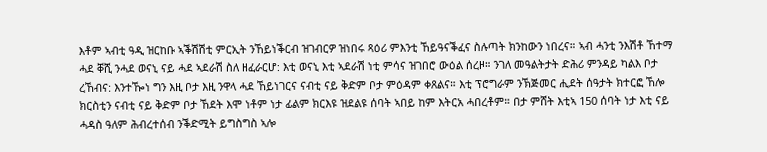እቶም ኣብቲ ዓዲ ዝርከቡ ኣቕሽሽቲ ምርኢት ንኸይነቕርብ ዝገብርዎ ዝነበሩ ጻዕሪ ምእንቲ ኸይዓናቕፈና ስሉጣት ክንከውን ነበረና። ኣብ ሓንቲ ንእሽቶ ኸተማ ሓደ ቐሺ ንሓደ ወናኒ ናይ ሓደ ኣደራሽ ስለ ዘፈራርሆ: እቲ ወናኒ እቲ ኣደራሽ ነቲ ምሳና ዝገበሮ ውዕል ሰረዞ። ንገለ መዓልትታት ድሕሪ ምንዳይ ካልእ ቦታ ረኸብና: እንተዀነ ግን እዚ ቦታ እዚ ንዋላ ሓደ ኸይነገርና ናብቲ ናይ ቅድም ቦታ ምዕዳም ቀጸልና። እቲ ፕሮግራም ንኽጅመር ሒደት ሰዓታት ክተርፎ ኸሎ ክርስቲን ናብቲ ናይ ቅድም ቦታ ኸደት እሞ ነቶም ነታ ፊልም ክርእዩ ዝደልዩ ሰባት ኣበይ ከም እትርአ ሓበረቶም። በታ ምሸት እቲኣ 150 ሰባት ነታ እቲ ናይ ሓዳስ ዓለም ሕብረተሰብ ንቕድሚት ይግስግስ ኣሎ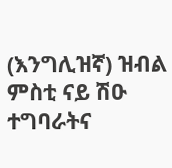(እንግሊዝኛ) ዝብል ምስቲ ናይ ሽዑ ተግባራትና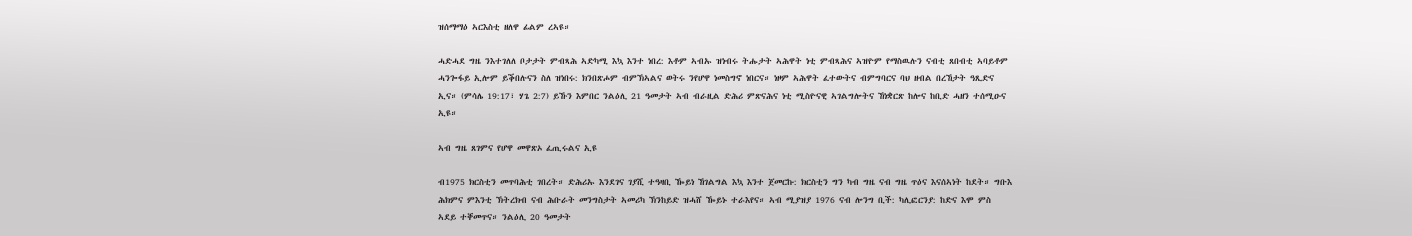ዝሰማማዕ ኣርእስቲ ዘለዋ ፊልም ረኣዩ።

ሓድሓደ ግዜ ንእተገለለ ቦታታት ምብጻሕ ኣድካሚ እኳ እንተ ነበረ: እቶም ኣብኡ ዝነብሩ ትሑታት ኣሕዋት ነቲ ምብጻሕና ኣዝዮም የማስዉሉን ናብቲ ጸበብቲ ኣባይቶም ሓንጐፋይ ኢሎም ይቕበሉናን ስለ ዝነበሩ: ክንበጽሖም ብምኽኣልና ወትሩ ንየሆዋ ነመስግኖ ነበርና። ነዞም ኣሕዋት ፈተውትና ብምግባርና ባህ ዘብል በረኸታት ዓጺድና ኢና። (ምሳሌ 19:17፣ ሃጌ 2:7) ይኹን እምበር ንልዕሊ 21 ዓመታት ኣብ ብራዚል ድሕሪ ምጽናሕና ነቲ ሚስዮናዊ ኣገልግሎትና ኸነቋርጽ ከሎና ከቢድ ሓዘን ተሰሚዑና ኢዩ።

ኣብ ግዜ ጸገምና የሆዋ መዋጽኦ ፈጢሩልና ኢዩ

ብ1975 ክርስቲን መጥባሕቲ ገበረት። ድሕሪኡ እንደገና ገያሺ ተዓዛቢ ዀይነ ኸገልግል እኳ እንተ ጀመርኩ: ክርስቲን ግን ካብ ግዜ ናብ ግዜ ጥዕና እናሰኣነት ከደት። ግቡእ ሕክምና ምእንቲ ኽትረክብ ናብ ሕቡራት መንግስታት ኣመሪካ ኽንከይድ ዝሓሸ ዀይኑ ተራእየና። ኣብ ሚያዝያ 1976 ናብ ሎንግ ቢች: ካሊፎርንያ: ከድና እሞ ምስ ኣደይ ተቐመጥና። ንልዕሊ 20 ዓመታት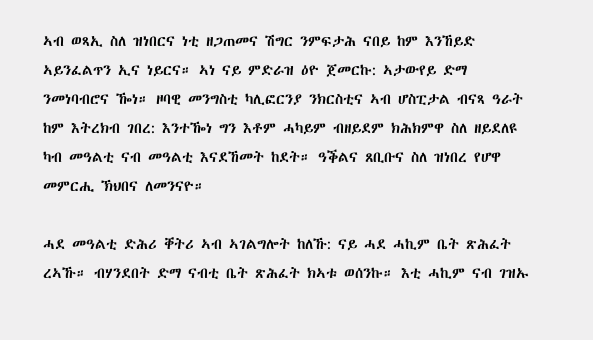ኣብ ወጻኢ ስለ ዝነበርና ነቲ ዘጋጠመና ሽግር ንምፍታሕ ናበይ ከም እንኸይድ ኣይንፈልጥን ኢና ነይርና። ኣነ ናይ ምድራዝ ዕዮ ጀመርኩ: ኣታውየይ ድማ ንመነባብሮና ዀነ። ዞባዊ መንግስቲ ካሊፎርንያ ንክርስቲና ኣብ ሆስፒታል ብናጻ ዓራት ከም እትረክብ ገበረ: እንተዀነ ግን እቶም ሓካይም ብዘይደም ክሕክምዋ ስለ ዘይደለዩ ካብ መዓልቲ ናብ መዓልቲ እናደኸመት ከደት። ዓቕልና ጸቢቡና ስለ ዝነበረ የሆዋ መምርሒ ኽህበና ለመንናዮ።

ሓደ መዓልቲ ድሕሪ ቐትሪ ኣብ ኣገልግሎት ከለኹ: ናይ ሓደ ሓኪም ቤት ጽሕፈት ረኣኹ። ብሃንደበት ድማ ናብቲ ቤት ጽሕፈት ክኣቱ ወሰንኩ። እቲ ሓኪም ናብ ገዝኡ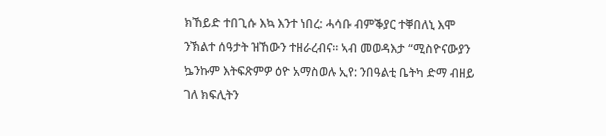ክኸይድ ተበጊሱ እኳ እንተ ነበረ: ሓሳቡ ብምቕያር ተቐበለኒ እሞ ንኽልተ ሰዓታት ዝኸውን ተዘራረብና። ኣብ መወዳእታ “ሚስዮናውያን ኴንኩም እትፍጽምዎ ዕዮ አማስወሉ ኢየ: ንበዓልቲ ቤትካ ድማ ብዘይ ገለ ክፍሊትን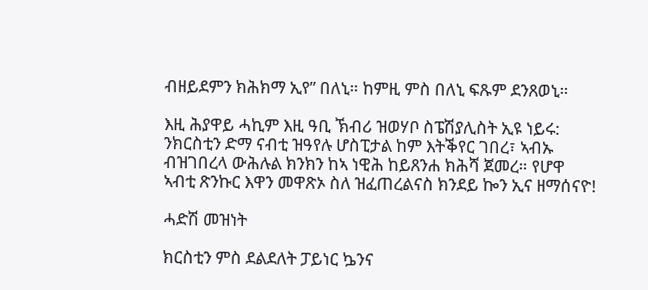ብዘይደምን ክሕክማ ኢየ” በለኒ። ከምዚ ምስ በለኒ ፍጹም ደንጸወኒ።

እዚ ሕያዋይ ሓኪም እዚ ዓቢ ኽብሪ ዝወሃቦ ስፔሽያሊስት ኢዩ ነይሩ: ንክርስቲን ድማ ናብቲ ዝዓየሉ ሆስፒታል ከም እትቕየር ገበረ፣ ኣብኡ ብዝገበረላ ውሕሉል ክንክን ከኣ ነዊሕ ከይጸንሐ ክሕሻ ጀመረ። የሆዋ ኣብቲ ጽንኩር እዋን መዋጽኦ ስለ ዝፈጠረልናስ ክንደይ ኰን ኢና ዘማሰናዮ!

ሓድሽ መዝነት

ክርስቲን ምስ ደልደለት ፓይነር ኴንና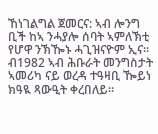ኸነገልግል ጀመርና: ኣብ ሎንግ ቢች ከኣ ንሓያሎ ሰባት ኣምለኽቲ የሆዋ ንኽዀኑ ሓጊዝናዮም ኢና። ብ1982 ኣብ ሕቡራት መንግስታት ኣመሪካ ናይ ወረዳ ተዓዛቢ ዀይነ ክዓዪ ጻውዒት ቀረበለይ።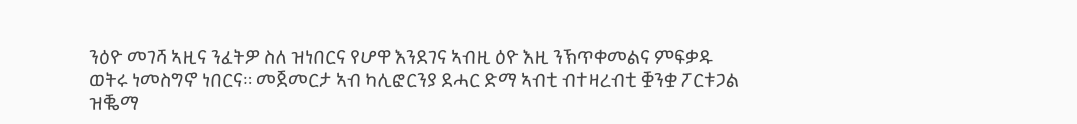ንዕዮ መገሻ ኣዚና ንፈትዎ ስለ ዝነበርና የሆዋ እንደገና ኣብዚ ዕዮ እዚ ንኽጥቀመልና ምፍቃዱ ወትሩ ነመስግኖ ነበርና። መጀመርታ ኣብ ካሊፎርንያ ደሓር ድማ ኣብቲ ብተዛረብቲ ቛንቋ ፖርቱጋል ዝቘማ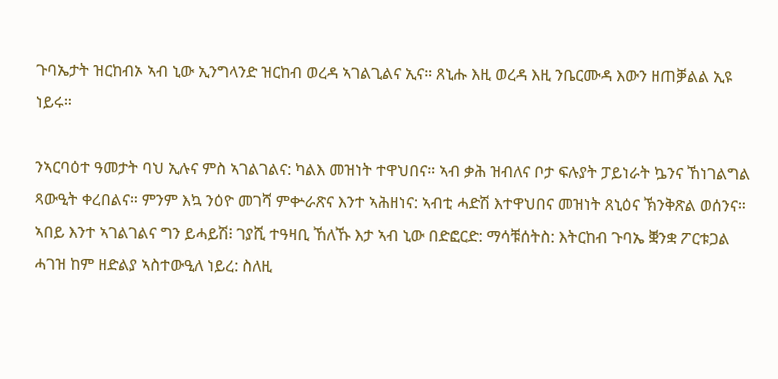ጉባኤታት ዝርከብኦ ኣብ ኒው ኢንግላንድ ዝርከብ ወረዳ ኣገልጊልና ኢና። ጸኒሑ እዚ ወረዳ እዚ ንቤርሙዳ እውን ዘጠቓልል ኢዩ ነይሩ።

ንኣርባዕተ ዓመታት ባህ ኢሉና ምስ ኣገልገልና: ካልእ መዝነት ተዋህበና። ኣብ ቃሕ ዝብለና ቦታ ፍሉያት ፓይነራት ኴንና ኸነገልግል ጻውዒት ቀረበልና። ምንም እኳ ንዕዮ መገሻ ምቍራጽና እንተ ኣሕዘነና: ኣብቲ ሓድሽ እተዋህበና መዝነት ጸኒዕና ኽንቅጽል ወሰንና። ኣበይ እንተ ኣገልገልና ግን ይሓይሽ፧ ገያሺ ተዓዛቢ ኸለኹ እታ ኣብ ኒው በድፎርድ: ማሳቹሰትስ: እትርከብ ጉባኤ ቛንቋ ፖርቱጋል ሓገዝ ከም ዘድልያ ኣስተውዒለ ነይረ: ስለዚ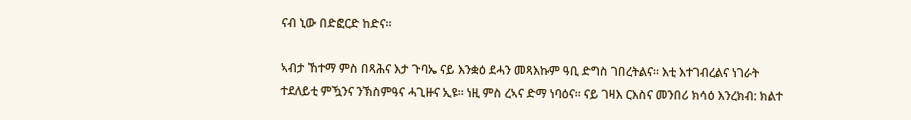ናብ ኒው በድፎርድ ከድና።

ኣብታ ኸተማ ምስ በጻሕና እታ ጉባኤ ናይ እንቋዕ ደሓን መጻእኩም ዓቢ ድግስ ገበረትልና። እቲ እተገብረልና ነገራት ተደለይቲ ምዃንና ንኽስምዓና ሓጊዙና ኢዩ። ነዚ ምስ ረኣና ድማ ነባዕና። ናይ ገዛእ ርእስና መንበሪ ክሳዕ እንረክብ: ክልተ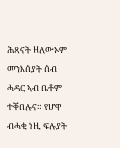ሕጻናት ዘለውኦም መንእሰያት ሰብ ሓዳር ኣብ ቤቶም ተቐበሉና። የሆዋ ብሓቂ ነዚ ፍሉያት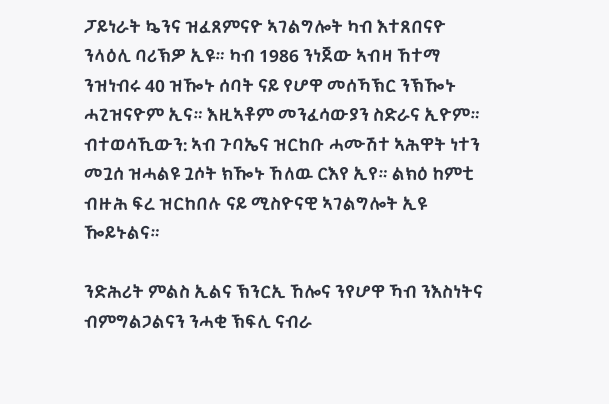ፓይነራት ኴንና ዝፈጸምናዮ ኣገልግሎት ካብ እተጸበናዮ ንላዕሊ ባሪኽዎ ኢዩ። ካብ 1986 ንነጀው ኣብዛ ኸተማ ንዝነብሩ 40 ዝዀኑ ሰባት ናይ የሆዋ መሰኻኽር ንኽዀኑ ሓጊዝናዮም ኢና። እዚኣቶም መንፈሳውያን ስድራና ኢዮም። ብተወሳኺውን: ኣብ ጉባኤና ዝርከቡ ሓሙሽተ ኣሕዋት ነተን መጓሰ ዝሓልዩ ጓሶት ክዀኑ ኸለዉ ርእየ ኢየ። ልክዕ ከምቲ ብዙሕ ፍረ ዝርከበሉ ናይ ሚስዮናዊ ኣገልግሎት ኢዩ ዀይኑልና።

ንድሕሪት ምልስ ኢልና ኽንርኢ ኸሎና ንየሆዋ ኻብ ንእስነትና ብምግልጋልናን ንሓቂ ኽፍሊ ናብራ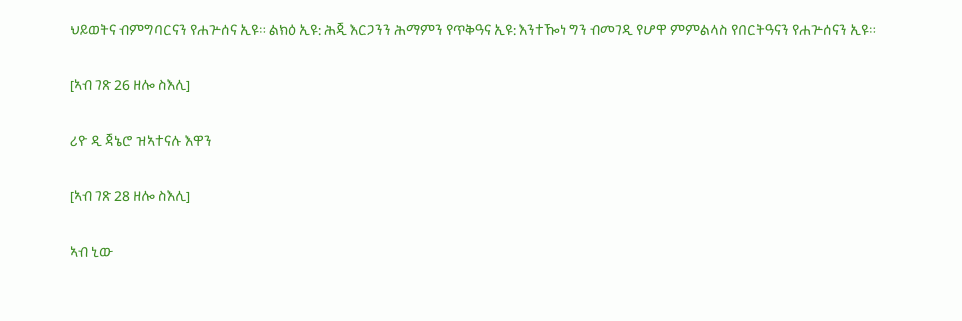ህይወትና ብምግባርናን የሐጕሰና ኢዩ። ልክዕ ኢዩ: ሕጂ እርጋንን ሕማምን የጥቅዓና ኢዩ: እንተዀነ ግን ብመገዲ የሆዋ ምምልላስ የበርትዓናን የሐጕሰናን ኢዩ።

[ኣብ ገጽ 26 ዘሎ ስእሊ]

ሪዮ ዲ ጃኔሮ ዝኣተናሉ እዋን

[ኣብ ገጽ 28 ዘሎ ስእሊ]

ኣብ ኒው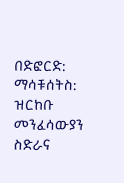በድፎርድ: ማሳቹሰትስ: ዝርከቡ መንፈሳውያን ስድራና